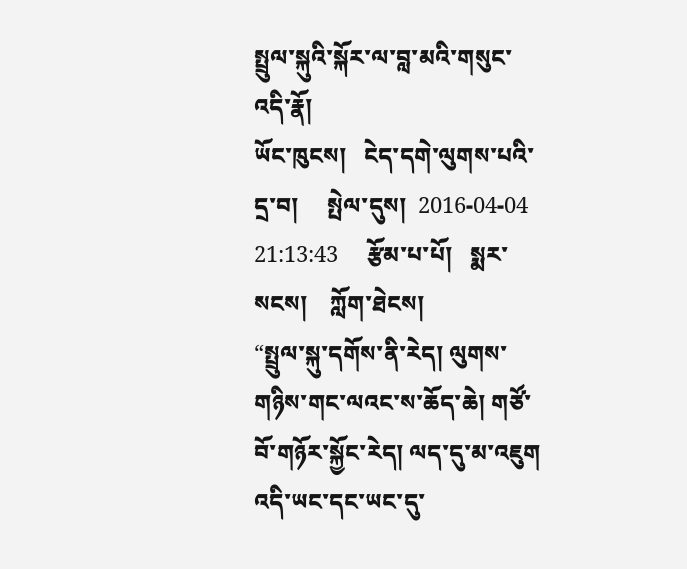སྤྲུལ་སྐུའི་སྐོར་ལ་བླ་མའི་གསུང་འདི་རྣོ།
ཡོང་ཁུངས།   ངེད་དགེ་ལུགས་པའི་དྲ་བ།     སྤེལ་དུས།  2016-04-04 21:13:43     རྩོམ་པ་པོ།   སྨར་སངས།    ཀློག་ཐེངས།
“སྤྲུལ་སྐུ་དགོས་ནི་རེད། ལུགས་གཉིས་གང་ལའང་ས་ཆོད་ཆེ། གཙོ་བོ་གཉོར་སྐྱོང་རེད། ལད་དུ་མ་འཇུག འདི་ཡང་དང་ཡང་དུ་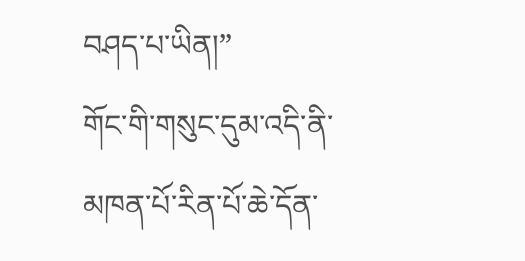བཤད་པ་ཡིན།”
གོང་གི་གསུང་དུམ་འདི་ནི་མཁན་པོ་རིན་པོ་ཆེ་དོན་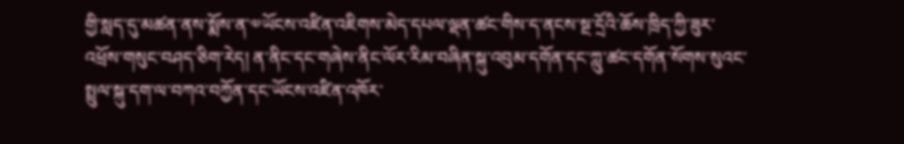གྱི་སླད་དུ་མཚན་ནས་སྨོས་ན་༧ཡོངས་འཛིན་འཇིགས་མེད་དཔལ་ལྡན་ཚང་གིས་ད་ནངས་སྔ་དྲོའི་ཆོས་ཁྲིད་ཀྱི་ཟུར་འཕྲོས་གསུང་བཤད་ཅིག་རེད། ན་ནིང་དང་གཞེས་ནིང་ལོར་རིམ་བཞིན་སྐུ་འབུམ་དགོན་དང་ཀླུ་ཚང་དགོན་སོགས་སུའང་སྤྲུལ་སྐུ་དག་ལ་བཀའ་བཀྱོན་དང་ཡོངས་འཛིན་འཁོར་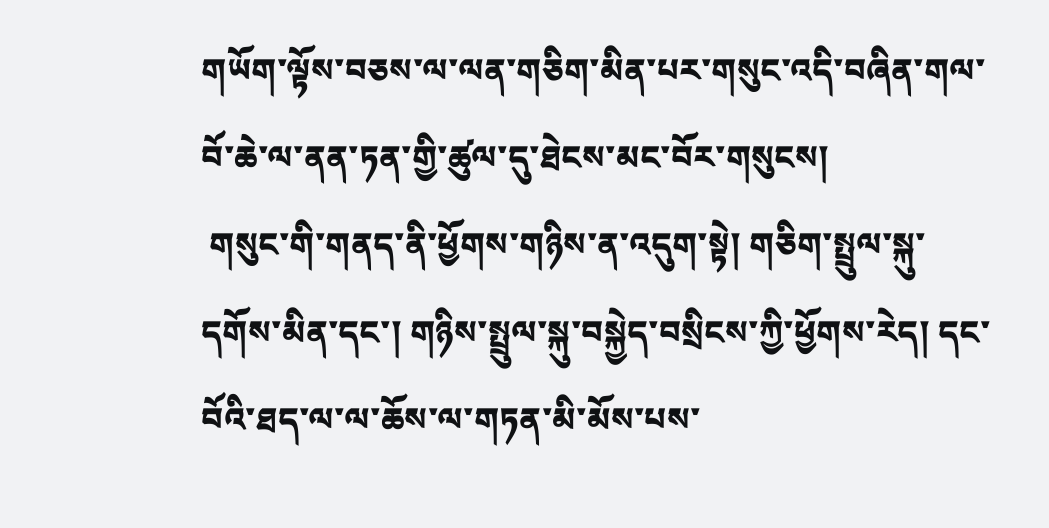གཡོག་ལྟོས་བཅས་ལ་ལན་གཅིག་མིན་པར་གསུང་འདི་བཞིན་གལ་བོ་ཆེ་ལ་ནན་ཏན་གྱི་ཚུལ་དུ་ཐེངས་མང་བོར་གསུངས།
 གསུང་གི་གནད་ནི་ཕྱོགས་གཉིས་ན་འདུག་སྟེ། གཅིག་སྤྲུལ་སྐུ་དགོས་མིན་དང་། གཉིས་སྤྲུལ་སྐུ་བསྐྱེད་བསྲིངས་ཀྱི་ཕྱོགས་རེད། དང་བོའི་ཐད་ལ་ལ་ཆོས་ལ་གཏན་མི་མོས་པས་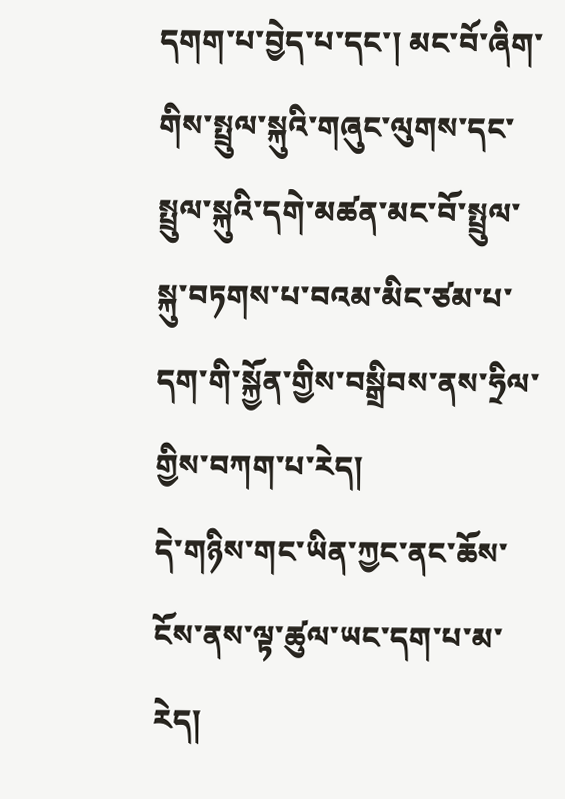དགག་པ་བྱེད་པ་དང་། མང་བོ་ཞིག་གིས་སྤྲུལ་སྐུའི་གཞུང་ལུགས་དང་སྤྲུལ་སྐུའི་དགེ་མཚན་མང་བོ་སྤྲུལ་སྐུ་བཏགས་པ་བའམ་མིང་ཙམ་པ་དག་གི་སྐྱོན་གྱིས་བསྒྲིབས་ནས་ཧྲིལ་གྱིས་བཀག་པ་རེད།
དེ་གཉིས་གང་ཡིན་ཀྱང་ནང་ཆོས་ངོས་ནས་ལྟ་ཚུལ་ཡང་དག་པ་མ་རེད།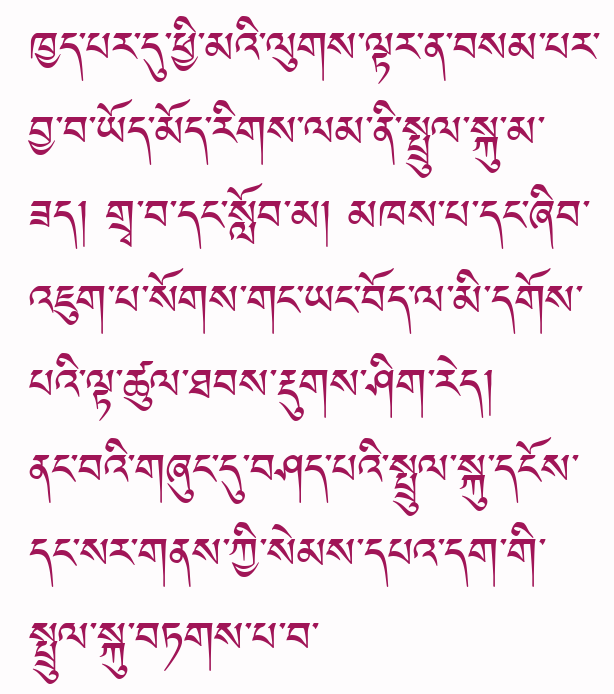ཁྱད་པར་དུ་ཕྱི་མའི་ལུགས་ལྟར་ན་བསམ་པར་བྱ་བ་ཡོད་མོད་རིགས་ལམ་ནི་སྤྲུལ་སྐུ་མ་ཟད། གྲྭ་བ་དང་སློབ་མ། མཁས་པ་དང་ཞིབ་འཇུག་པ་སོགས་གང་ཡང་བོད་ལ་མི་དགོས་པའི་ལྟ་ཚུལ་ཐབས་རྡུགས་ཤིག་རེད།
ནང་བའི་གཞུང་དུ་བཤད་པའི་སྤྲུལ་སྐུ་དངོས་དང་སར་གནས་ཀྱི་སེམས་དཔའ་དག་གི་སྤྲུལ་སྐུ་བཏགས་པ་བ་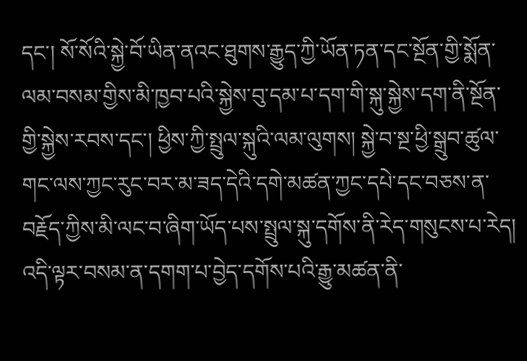དང་། སོ་སོའི་སྐྱེ་བོ་ཡིན་ནའང་ཐུགས་རྒྱུད་ཀྱི་ཡོན་ཏན་དང་སྔོན་གྱི་སྨོན་ལམ་བསམ་གྱིས་མི་ཁྱབ་པའི་སྐྱེས་བུ་དམ་པ་དག་གི་སྐུ་སྐྱེས་དག་ནི་སྔོན་གྱི་སྐྱེས་རབས་དང་། ཕྱིས་ཀྱི་སྤྲུལ་སྐུའི་ལམ་ལུགས། སྐྱེ་བ་སྔ་ཕྱི་སྒྲུབ་ཚུལ་གང་ལས་ཀྱང་རུང་བར་མ་ཟད་དེའི་དགེ་མཚན་ཀྱང་དཔེ་དང་བཅས་ན་བརྗོད་ཀྱིས་མི་ལང་བ་ཞིག་ཡོད་པས་སྤྲུལ་སྐུ་དགོས་ནི་རེད་གསུངས་པ་རེད།
འདི་ལྟར་བསམ་ན་དགག་པ་བྱེད་དགོས་པའི་རྒྱུ་མཚན་ནི་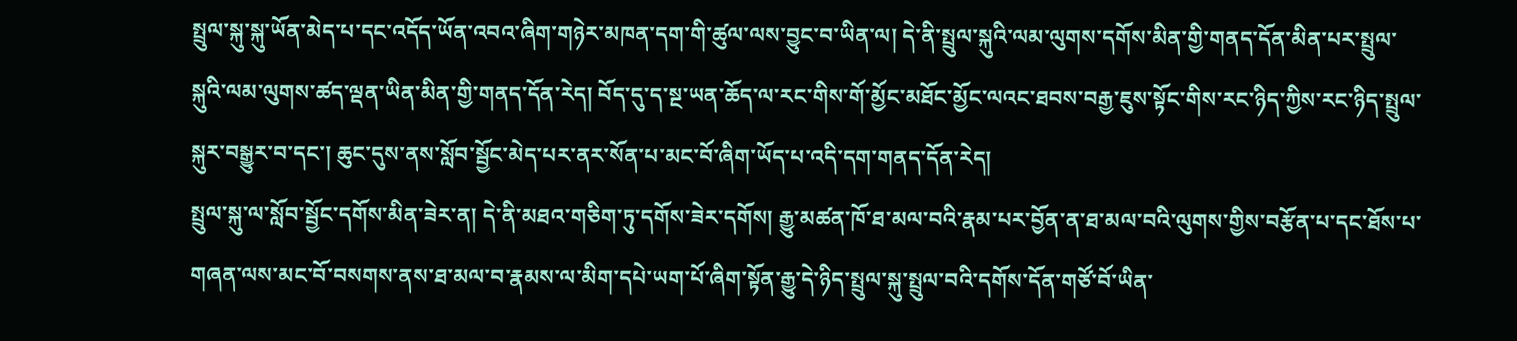སྤྲུལ་སྐུ་སྐུ་ཡོན་མེད་པ་དང་འདོད་ཡོན་འབའ་ཞིག་གཉེར་མཁན་དག་གི་ཚུལ་ལས་བྱུང་བ་ཡིན་ལ། དེ་ནི་སྤྲུལ་སྐུའི་ལམ་ལུགས་དགོས་མིན་གྱི་གནད་དོན་མིན་པར་སྤྲུལ་སྐུའི་ལམ་ལུགས་ཚད་ལྡན་ཡིན་མིན་གྱི་གནད་དོན་རེད། བོད་དུ་ད་སྔ་ཡན་ཆོད་ལ་རང་གིས་གོ་མྱོང་མཐོང་མྱོང་ལའང་ཐབས་བརྒྱ་ཇུས་སྟོང་གིས་རང་ཉིད་ཀྱིས་རང་ཉིད་སྤྲུལ་སྐུར་བསྒྱུར་བ་དང་། ཆུང་དུས་ནས་སློབ་སྦྱོང་མེད་པར་ནར་སོན་པ་མང་བོ་ཞིག་ཡོད་པ་འདི་དག་གནད་དོན་རེད།
སྤྲུལ་སྐུ་ལ་སློབ་སྦྱོང་དགོས་མིན་ཟེར་ན། དེ་ནི་མཐའ་གཅིག་ཏུ་དགོས་ཟེར་དགོས། རྒྱུ་མཚན་ཁོ་ཐ་མལ་བའི་རྣམ་པར་བྱོན་ན་ཐ་མལ་བའི་ལུགས་གྱིས་བརྩོན་པ་དང་ཐོས་པ་གཞན་ལས་མང་བོ་བསགས་ནས་ཐ་མལ་བ་རྣམས་ལ་མིག་དཔེ་ཡག་པོ་ཞིག་སྟོན་རྒྱུ་དེ་ཉིད་སྤྲུལ་སྐུ་སྤྲུལ་བའི་དགོས་དོན་གཙོ་བོ་ཡིན་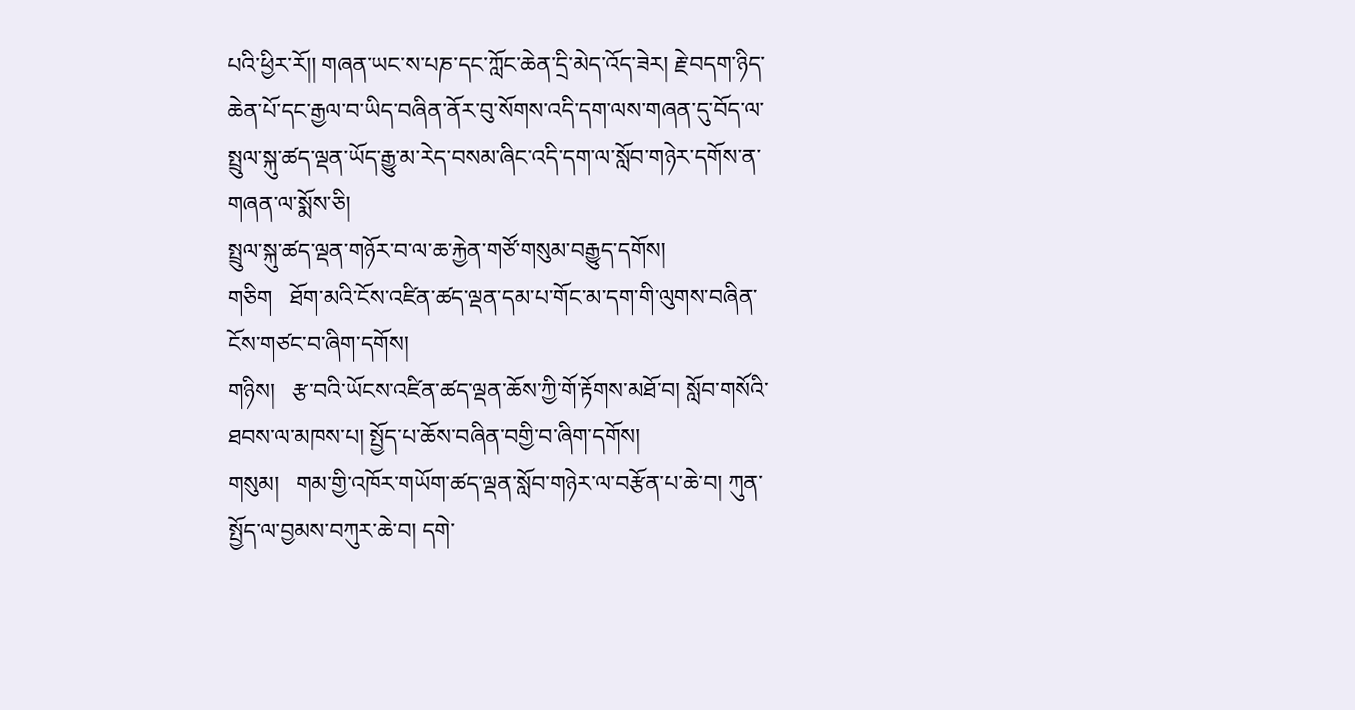པའི་ཕྱིར་རོ།། གཞན་ཡང་ས་པཎ་དང་ཀློང་ཆེན་དྲི་མེད་འོད་ཟེར། རྗེ་བདག་ཉིད་ཆེན་པོ་དང་རྒྱལ་བ་ཡིད་བཞིན་ནོར་བུ་སོགས་འདི་དག་ལས་གཞན་དུ་བོད་ལ་སྤྲུལ་སྐུ་ཚད་ལྡན་ཡོད་རྒྱུ་མ་རེད་བསམ་ཞིང་འདི་དག་ལ་སློབ་གཉེར་དགོས་ན་གཞན་ལ་སྨོས་ཅི།
སྤྲུལ་སྐུ་ཚད་ལྡན་གཉོར་བ་ལ་ཆ་རྐྱེན་གཙོ་གསུམ་བརྒྱུད་དགོས།
གཅིག   ཐོག་མའི་ངོས་འཛིན་ཚད་ལྡན་དམ་པ་གོང་མ་དག་གི་ལུགས་བཞིན་ངོས་གཙང་བ་ཞིག་དགོས།
གཉིས།   རྩ་བའི་ཡོངས་འཛིན་ཚད་ལྡན་ཆོས་ཀྱི་གོ་རྟོགས་མཐོ་བ། སློབ་གསོའི་ཐབས་ལ་མཁས་པ། སྤྱོད་པ་ཆོས་བཞིན་བགྱི་བ་ཞིག་དགོས།
གསུམ།   གམ་གྱི་འཁོར་གཡོག་ཚད་ལྡན་སློབ་གཉེར་ལ་བརྩོན་པ་ཆེ་བ། ཀུན་སྤྱོད་ལ་བྱམས་བཀུར་ཆེ་བ། དགེ་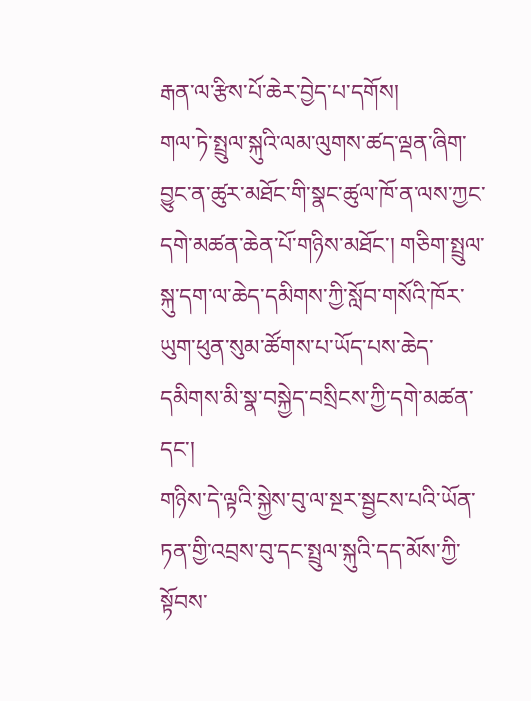རྒན་ལ་རྩིས་པོ་ཆེར་བྱེད་པ་དགོས།
གལ་ཏེ་སྤྲུལ་སྐུའི་ལམ་ལུགས་ཚད་ལྡན་ཞིག་བྱུང་ན་ཚུར་མཐོང་གི་སྣང་ཚུལ་ཁོ་ན་ལས་ཀྱང་དགེ་མཚན་ཆེན་པོ་གཉིས་མཐོང་། གཅིག་སྤྲུལ་སྐུ་དག་ལ་ཆེད་དམིགས་ཀྱི་སློབ་གསོའི་ཁོར་ཡུག་ཕུན་སུམ་ཚོགས་པ་ཡོད་པས་ཆེད་དམིགས་མི་སྣ་བསྐྱེད་བསྲིངས་ཀྱི་དགེ་མཚན་དང་།
གཉིས་དེ་ལྟའི་སྐྱེས་བུ་ལ་སྔར་སྦྱངས་པའི་ཡོན་ཏན་གྱི་འབྲས་བུ་དང་སྤྲུལ་སྐུའི་དད་མོས་ཀྱི་སྟོབས་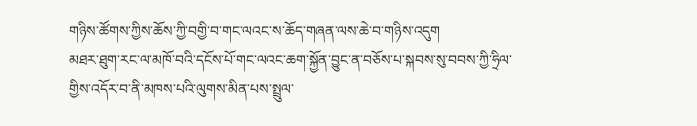གཉིས་ཚོགས་ཀྱིས་ཆོས་ཀྱི་བགྱི་བ་གང་ལའང་ས་ཆོད་གཞན་ལས་ཆེ་བ་གཉིས་འདུག
མཐར་ཐུག་རང་ལ་མཁོ་བའི་དངོས་པོ་གང་ལའང་ཆག་སྐྱོན་བྱུང་ན་བཅོས་པ་སྐབས་སུ་བབས་ཀྱི་ཧྲིལ་གྱིས་འདོར་བ་ནི་མཁས་པའི་ལུགས་མིན་པས་སྤྲུལ་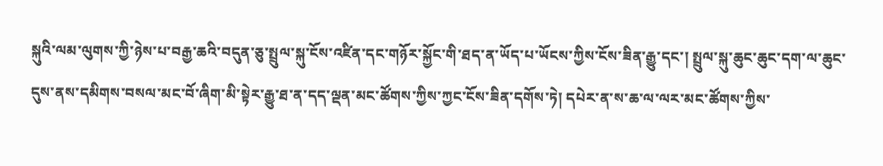སྐུའི་ལམ་ལུགས་ཀྱི་ཉེས་པ་བརྒྱ་ཆའི་བདུན་ཅུ་སྤྲུལ་སྐུ་ངོས་འཛིན་དང་གཉོར་སྐྱོང་གི་ཐད་ན་ཡོད་པ་ཡོངས་ཀྱིས་ངོས་ཟིན་རྒྱུ་དང་། སྤྲུལ་སྐུ་ཆུང་ཆུང་དག་ལ་ཆུང་དུས་ནས་དམིགས་བསལ་མང་བོ་ཞིག་མི་སྟེར་རྒྱུ་ཐ་ན་དད་ལྡན་མང་ཚོགས་ཀྱིས་ཀྱང་ངོས་ཟིན་དགོས་ཏེ། དཔེར་ན་ས་ཆ་ལ་ལར་མང་ཚོགས་ཀྱིས་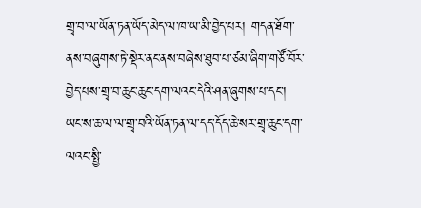གྲྭ་བ་ལ་ཡོན་ཏན་ཡོད་མེད་ལ་ཁ་ཡ་མི་བྱེད་པར། གདན་ཐོག་ནས་བཞུགས་ཏེ་སྡེར་ནང་ནས་བཞེས་ཐུབ་པ་ཙམ་ཞིག་གཙོ་བོར་བྱེད་པས་གྲྭ་བ་ཆུང་ཆུང་དག་ལའང་དེའི་ཤན་ཞུགས་པ་དང་། ཡང་ས་ཆ་ལ་ལ་གྲྭ་བའི་ཡོན་ཏན་ལ་དད་དོད་ཆེ་སར་གྲྭ་ཆུང་དག་ལའང་སྤྱི་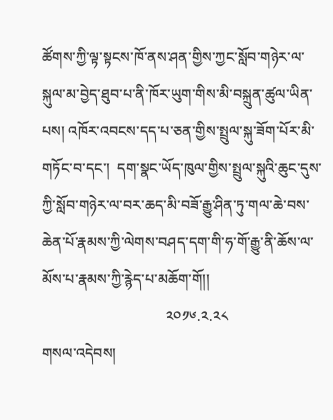ཚོགས་ཀྱི་ལྟ་སྟངས་ཁོ་ནས་ཤན་གྱིས་ཀྱང་སློབ་གཉེར་ལ་སྐུལ་མ་བྱེད་ཐུབ་པ་ནི་ཁོར་ཡུག་གིས་མི་བསྐྲུན་ཚུལ་ཡིན་པས། འཁོར་འབངས་དད་པ་ཅན་གྱིས་སྤྲུལ་སྐུ་ཟོག་པོར་མི་གཏོང་བ་དང་།  དག་སྣང་ཡོད་ཁུལ་གྱིས་སྤྲུལ་སྐུའི་ཆུང་དུས་ཀྱི་སློབ་གཉེར་ལ་བར་ཆད་མི་བཟོ་རྒྱུ་ཤིན་ཏུ་གལ་ཆེ་བས་ཆེན་པོ་རྣམས་ཀྱི་ལེགས་བཤད་དག་གི་ཧ་གོ་རྒྱུ་ནི་ཆོས་ལ་མོས་པ་རྣམས་ཀྱི་རྙེད་པ་མཆོག་གོ།།
                                  ༢༠༡༦.༢.༢༨
གསལ་འདེབས།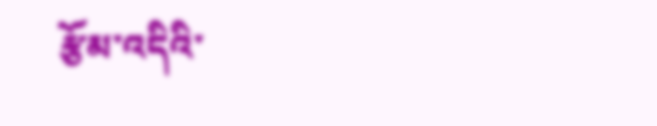རྩོམ་འདིའི་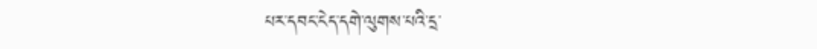པར་དབང་ངེད་དགེ་ལུགས་པའི་དྲ་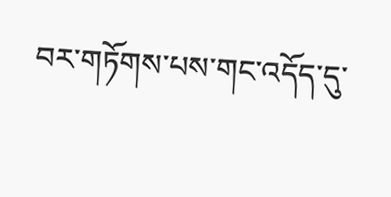བར་གཏོགས་པས་གང་འདོད་དུ་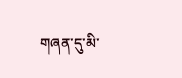གཞན་དུ་མི་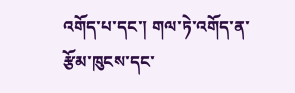འགོད་པ་དང་། གལ་ཏེ་འགོད་ན་རྩོམ་ཁུངས་དང་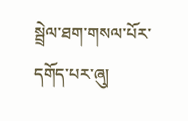སྦྲེལ་ཐག་གསལ་པོར་དགོད་པར་ཞུ།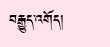བརྒྱུད་འགོད།